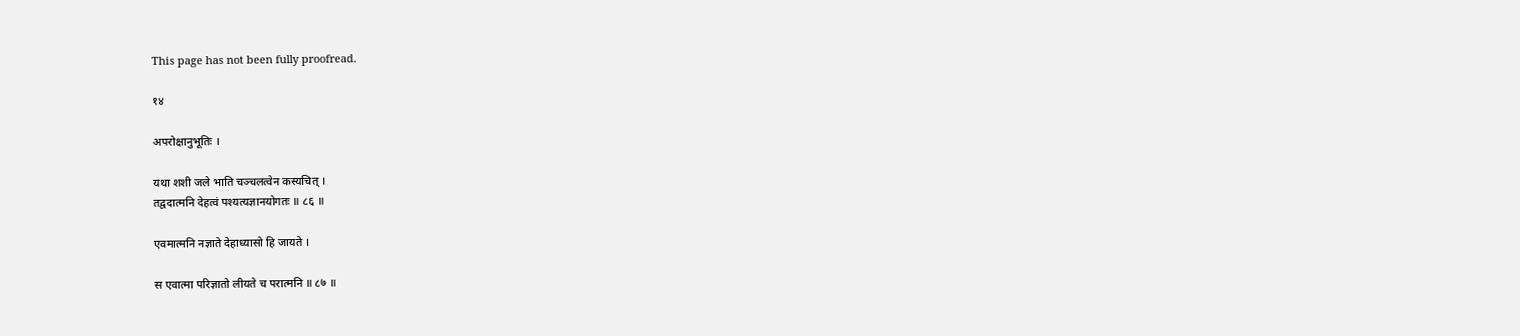This page has not been fully proofread.

१४

अपरोक्षानुभूतिः ।

यथा शशी जले भाति चञ्चलत्वेन कस्यचित् ।
तद्वदात्मनि देहत्वं पश्यत्यज्ञानयोगतः ॥ ८६ ॥

एवमात्मनि नज्ञाते देहाध्यासो हि जायते ।

स एवात्मा परिज्ञातो लीयते च परात्मनि ॥ ८७ ॥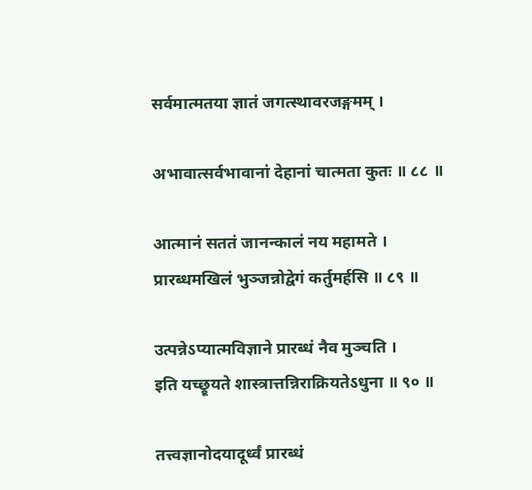सर्वमात्मतया ज्ञातं जगत्स्थावरजङ्गमम् ।

अभावात्सर्वभावानां देहानां चात्मता कुतः ॥ ८८ ॥

आत्मानं सततं जानन्कालं नय महामते ।
प्रारब्धमखिलं भुञ्जन्नोद्वेगं कर्तुमर्हसि ॥ ८९ ॥

उत्पन्नेऽप्यात्मविज्ञाने प्रारब्धं नैव मुञ्चति ।
इति यच्छ्रूयते शास्त्रात्तन्निराक्रियतेऽधुना ॥ ९० ॥

तत्त्वज्ञानोदयादूर्ध्वं प्रारब्धं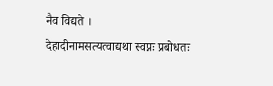नैव विद्यते ।
देहादीनामसत्यत्वाद्यथा स्वप्नः प्रबोधतः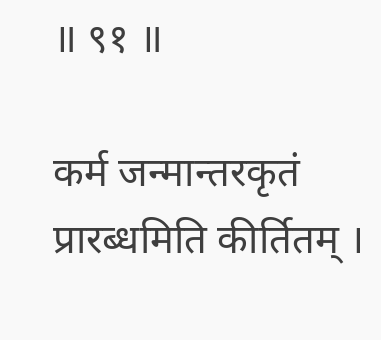॥ ९१ ॥

कर्म जन्मान्तरकृतं प्रारब्धमिति कीर्तितम् ।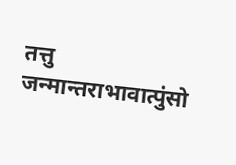तत्तु जन्मान्तराभावात्पुंसो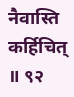नैवास्ति कर्हिचित् ॥ ९२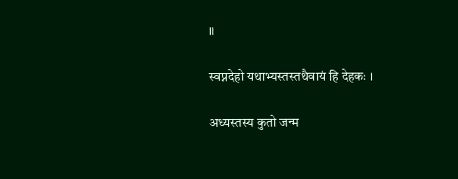॥

स्वप्नदेहो यथाभ्यस्तस्तथैवायं हि देहकः ।

अध्यस्तस्य कुतो जन्म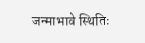जन्माभावे स्थितिः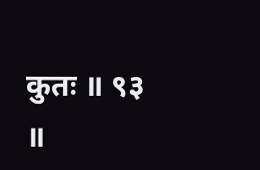कुतः ॥ ९३ ॥